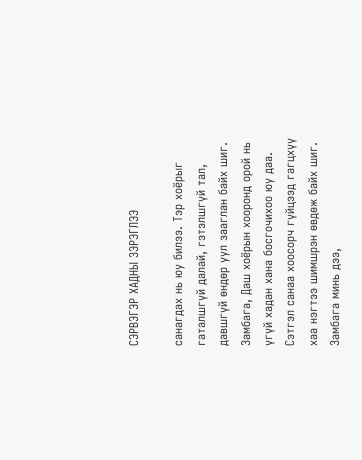СЭРВЭГЭР ХАДНЫ ЗЭРЭГЛЭЭ

санагдах нь юу билээ. Тэр хоёрыг гаталшгүй далай, гэтэлшгүй тал, давшгүй өндөр уул зааглан байх шиг. Замбага, Даш хоёрын хооронд орой нь үгүй хадан хана босгочихоо юу даа. Сэтгэл санаа хоосорч гүйцээд гагцхүү хаа нэгтээ шимшрэн өвдөж байх шиг. Замбага минь дээ,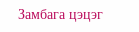Замбага цэцэг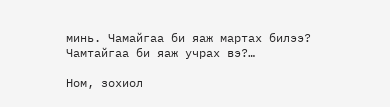минь. Чамайгаа би яаж мартах билээ? Чамтайгаа би яаж учрах вэ?…

Ном, зохиол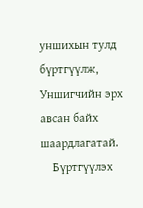уншихын тулд бүртгүүлж, Уншигчийн эрх авсан байх шаардлагатай.
    Бүртгүүлэх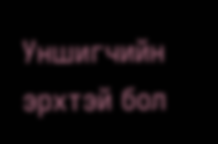Уншигчийн эрхтэй бол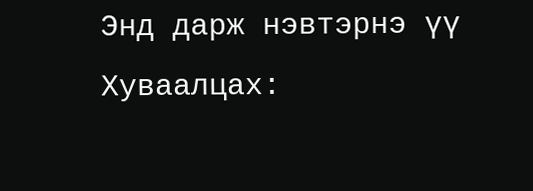Энд дарж нэвтэрнэ үү
Хуваалцах: